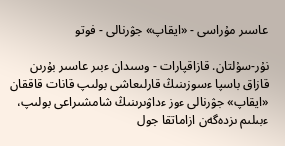عاسىر مۇراسى - «ايقاپ» جۋرنالى - فوتو

نۇر-سۇلتان. قازاقپارات - وسىدان ءبىر عاسىر بۇرىن قازاق باسپا ءسوزىنىڭ قارلىعاشى بولىپ قانات قاققان «ايقاپ» جۋرنالى ءوز ءداۋىرىنىڭ شامشىراعى بولىپ، ءبىلىم ىزدەگەن ازاماتقا جول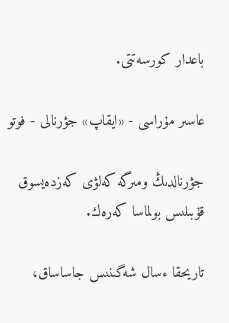باعدار كورسەتتى.

عاسىر مۇراسى - «ايقاپ» جۋرنالى - فوتو

جۋرنالدىڭ ومىرگە كەلۋى كەزدەيسوق قۇبىلىس بولماسا كەرەك.

تاريحقا ءسال شەگىنىس جاساساق،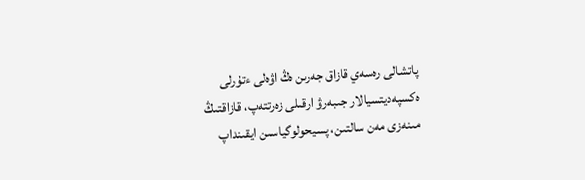پاتشالى رەسەي قازاق جەرىن ەڭ اۋەلى ءتۇرلى ەكسپەديتسيالار جىبەرۋ ارقىلى زەرتتەپ، قازاقتىڭ مىنەزى مەن سالتىن، پسيحولوگياسىن ايقىنداپ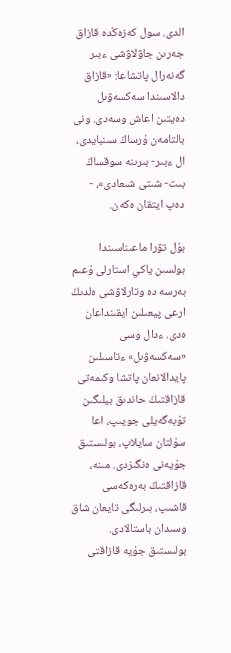الدى. سول كەزەڭدە قازاق جەرىن جاۋلاۋشى ءبىر گەنەرال پاتشاعا: «قازاق دالاسىندا سەكسەۋىل دەيتىن اعاش وسەدى. ونى بالتامەن ۇرساڭ سىنبايدى، ال ءبىر- بىرىنە سوقساڭ بىت- شىتى شىعادى»، - دەپ ايتقان ەكەن.

بۇل تۋرا ماعىناسىندا بولسىن ياكي استارلى ۇعىم بەرسە دە وتارلاۋشى ەلدىڭ ارعى پيعىلىن ايقىنداعان ەدى. ءدال وسى «سەكسەۋىل» ءتاسىلىن پايدالانعان پاتشا وكىمەتى قازاقتىڭ حاندىق بيلىگىن تۇبەگەيلى جويىپ، اعا سۇلتان سايلاپ، بولىستىق جۇيەنى ەنگىزدى. مىنە، قازاقتىڭ بەرەكەسى قاشىپ، بىرلىگى تايعان شاق وسىدان باستالادى. بولىستىق جۇيە قازاقتى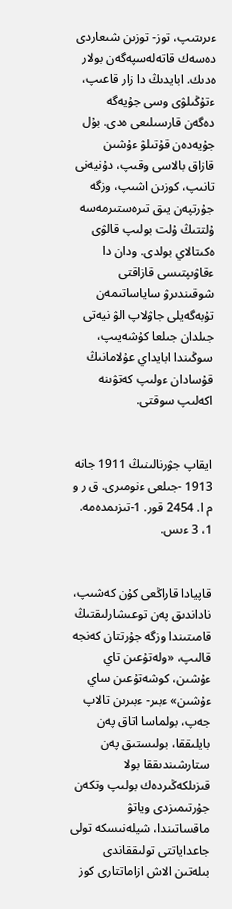ءىرىتىپ، توز- توزىن شىعاردى دەسەك قاتەلەسپەگەن بولار ەدىك. ابايدىڭ دا زار قاعىپ، ءتۇڭىلۋى وسى جۇيەگە دەگەن قارسىلىعى ەدى. بۇل جۇيەدەن قۇتىلۋ ءۇشىن قازاق بالاسى وقىپ، دۇنيەنى تانىپ، كوزىن اشىپ، وزگە جۇرتپەن يىق تىرەستىرمەسە ۇلتتىڭ ۇلت بولىپ قالۋى ەكىتالاي بولدى. ودان دا ءقاۋىپتىسى قازاقتى شوقىندىرۋ ساياساتىمەن تۇبەگەيلى جاۋلاپ الۋ نيەتى جىلدان جىلعا كۇشەيىپ، سوڭىندا ابايداي عۇلامانىڭ قۇسادان ءولىپ كەتۋىنە اكەلىپ سوقتى.


ايقاپ جۋرنالىنىڭ 1911 جانە 1913 -جىلعى ءنومىرى. ق ر و م ا. 2454 قور. 1-تىزىمدەمە. 1، 3 ءىس.


قاپيادا قاراڭعى كۇن كەشىپ، ناداندىق پەن توعىشارلىقتىڭ قامىتىندا وزگە جۇرتتان كەنجە قالىپ، «ولەتۇعىن تاي ءۇشىن، كوشەتۇعىن ساي ءۇشىن» ءبىر- ءبىرىن تالاپ جەپ، بولماسا اتاق پەن بايلىققا، بولىستىق پەن ستارشىندىققا بولا قىزىلكەڭىردەك بولىپ وتكەن جۇرتىمىزدى وياتۋ ماقساتىندا، شيلەنىسكە تولى جاعداياتتى تولىققاندى بىلەتىن الاش ازاماتتارى كوز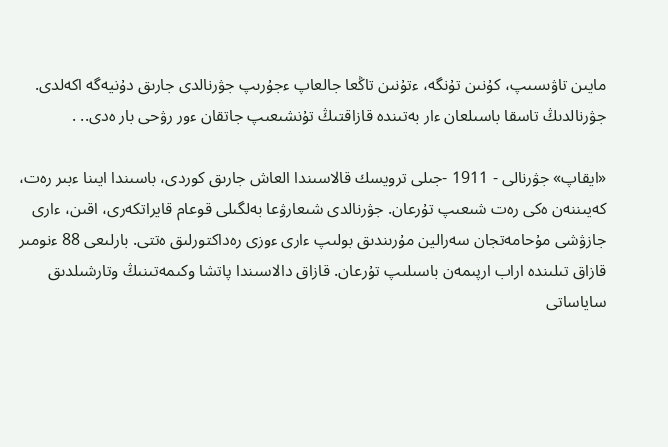مايىن تاۋىسىپ، كۇنىن تۇنگە، ءتۇنىن تاڭعا جالعاپ ءجۇرىپ جۋرنالدى جارىق دۇنيەگە اكەلدى. جۋرنالدىڭ تاسقا باسىلعان ءار بەتىندە قازاقتىڭ تۇنشىعىپ جاتقان ءور رۋحى بار ەدى.. .

«ايقاپ» جۋرنالى - 1911 -جىلى ترويسك قالاسىندا العاش جارىق كوردى، باسىندا ايىنا ءبىر رەت، كەيىننەن ەكى رەت شىعىپ تۇرعان. جۋرنالدى شىعارۋعا بەلگىلى قوعام قايراتكەرى، اقىن، ءارى جازۋشى مۇحامەتجان سەرالين مۇرىندىق بولىپ ءارى ءوزى رەداكتورلىق ەتتى. بارلىعى 88 ءنومىر قازاق تىلىندە اراب ارپىمەن باسىلىپ تۇرعان. قازاق دالاسىندا پاتشا وكىمەتىنىڭ وتارشىلدىق ساياساتى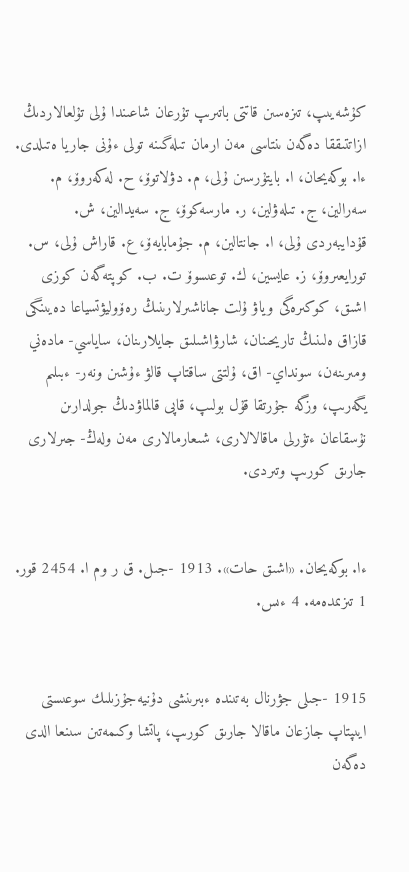كۇشەيىپ، تىزەسىن قاتتى باتىرىپ تۇرعان شاعىندا ۇلى تۇلعالاردىڭ ازاتتىققا دەگەن ىنتاسى مەن ارمان تىلەگىنە تولى ءۇنى جاريا ەتىلدى. ءا. بوكەيحان، ا. بايتۇرسىن ۇلى، م. دۋلاتوۆ، ح. لەكەروۆ، م. سەرالين، ج. تىلەۋلين، ر. مارسەكوۆ، ج. سەيدالين، ش. قۇدايبەردى ۇلى، ا. جانتالين، م. جۇمابايەۆ، ع. قاراش ۇلى، س. تورايعىروۆ، ز. عايسين، ك. توعىسوۆ ت. ب. كوپتەگەن كوزى اشىق، كوكىرەگى وياۋ ۇلت جاناشىرلارىنىڭ رەۆوليۋتسياعا دەيىنگى قازاق ەلىنىڭ تاريحىنان، شارۋاشىلىق جايلارىنان، ساياسي- مادەني ومىرىنەن، سونداي- اق، ۇلتتى ساقتاپ قالۋ ءۇشىن ونەر- ءبىلىم يگەرىپ، وزگە جۇرتقا قۇل بولىپ، قاپى قالماۋدىڭ جولدارىن نۇسقاعان ءتۇرلى ماقالالارى، شىعارمالارى مەن ولەڭ- جىرلارى جارىق كورىپ وتىردى.


ءا. بوكەيحان. «اشىق حات». 1913 -جىل. ق ر وم ا. 2454 قور. 1 تىزىمدەمە. 4 ءىس.


1915 -جىلى جۋرنال بەتىندە ءبىرىنشى دۇنيەجۇزىلىك سوعىستى ايىپتاپ جازعان ماقالا جارىق كورىپ، پاتشا وكىمەتىن سىنعا الدى دەگەن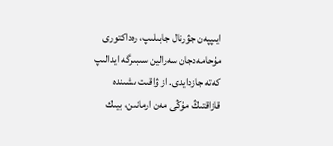ايىپپەن جۋرنال جابىلىپ، رەداكتورى مۇحامەدجان سەرالين سىبىرگە ايدالىپ كەتە جازدايدى. از ۋاقىت ىشىندە قازاقتىڭ مۇڭى مەن ارمانىن، بيىك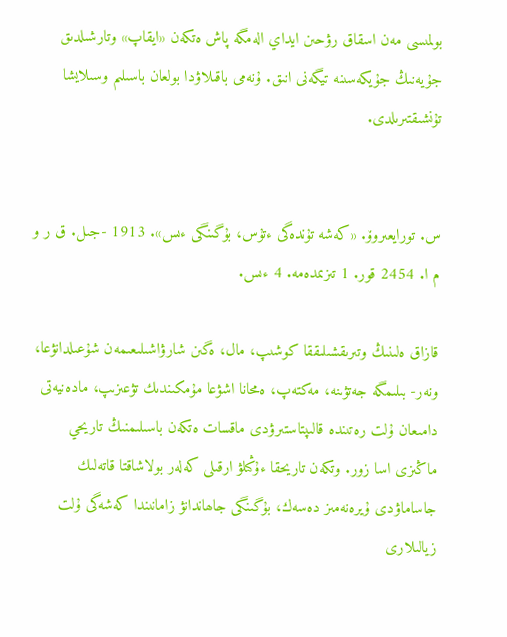بولمىسى مەن اسقاق رۋحىن ايداي الەمگە پاش ەتكەن «ايقاپ» وتارشىلدىق جۇيەنىڭ جۇيكەسىنە تيگەنى انىق. ۇنەمى باقىلاۋدا بولعان باسىلىم وسىلايشا تۇنشىقتىرىلدى.


س. تورايعىروۆ. «كەشە تۇندەگى ءتۇس، بۇگىنگى ءىس». 1913 -جىل. ق ر و م ا. 2454 قور. 1 تىزىمدەمە. 4 ءىس.

قازاق ەلىنىڭ وتىرىقشىلىققا كوشىپ، مال، ەگىن شارۋاشىلىعىمەن شۇعىلدانۋعا، ونەر- بىلىمگە جەتۋىنە، مەكتەپ، ەمحانا اشۋعا مۇمكىندىك تۋعىزىپ، مادەنيەتى دامىعان ۇلت رەتىندە قالىپتاستىرۋدى ماقسات ەتكەن باسىلىمنىڭ تاريحي ماڭىزى اسا زور. وتكەن تاريحقا ءۇڭىلۋ ارقىلى كەلەر بولاشاقتا قاتەلىك جاساماۋدى ۇيرەنەمىز دەسەك، بۇگىنگى جاھاندانۋ زامانىندا كەشەگى ۇلت زيالىلارى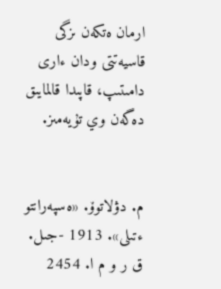ارمان ەتكەن ىزگى قاسيەتتى ودان ءارى دامىتىپ، قاپىدا قالمايىق دەگەن وي تۇيەمىز.


م. دۋلاتوۆ. «ەسپەرانتو ءتىلى». 1913 -جىل. ق ر و م ا. 2454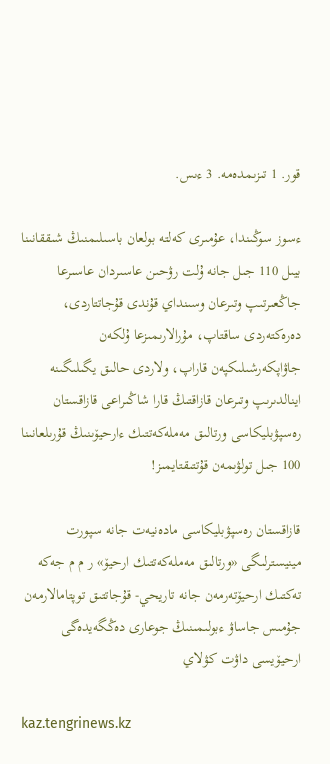قور. 1 تىزىمدەمە. 3 ءىس.

ءسوز سوڭىندا، عۇمىرى كەلتە بولعان باسىلىمنىڭ شىققانىنا بيىل 110 جىل جانە ۇلت رۋحىن عاسىردان عاسىرعا جاڭعىرتىپ وتىرعان وسىنداي قۇندى قۇجاتتاردى، دەرەكتەردى ساقتاپ، مۇرالارىمىزعا ۇلكەن جاۋاپكەرشىلىكپەن قاراپ، ولاردى حالىق يگىلىگىنە اينالدىرىپ وتىرعان قازاقتىڭ قارا شاڭىراعى قازاقستان رەسپۋبليكاسى ورتالىق مەملەكەتتىك ءارحيۆىنىڭ قۇرىلعانىنا 100 جىل تولۋىمەن قۇتتىقتايمىز!

قازاقستان رەسپۋبليكاسى مادەنيەت جانە سپورت مينيسترلىگى «ورتالىق مەملەكەتتىك ارحيۆ» ر م م جەكە تەكتىك ارحيۆتەرمەن جانە تاريحي- قۇجاتتىق توپتامالارمەن جۇمىس جاساۋ ءبولىمىنىڭ جوعارى دەڭگەيدەگى ارحيۆيسى داۋت كۋلاي

kaz.tengrinews.kz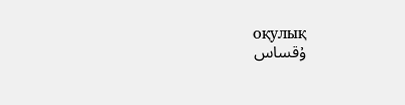оқулық
ۇقساس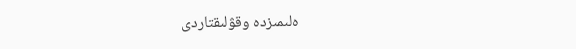ەلىمىزدە وقۋلىقتاردى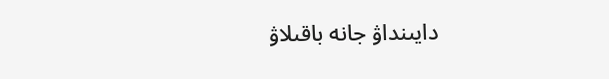دايىنداۋ جانە باقىلاۋ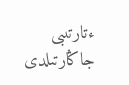ءتارتىبى جاڭارتىلدى